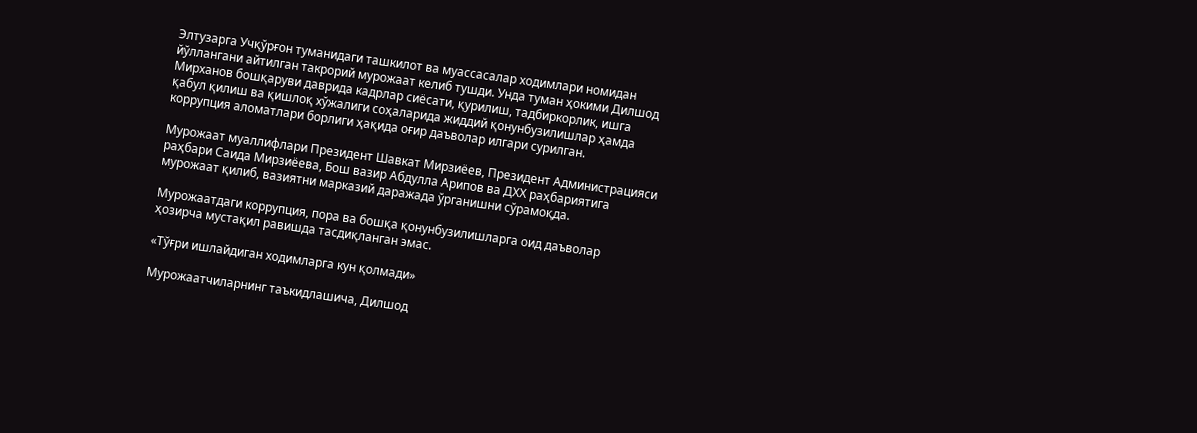Элтузарга Учқўрғон туманидаги ташкилот ва муассасалар ходимлари номидан йўллангани айтилган такрорий мурожаат келиб тушди. Унда туман ҳокими Дилшод Мирханов бошқаруви даврида кадрлар сиёсати, қурилиш, тадбиркорлик, ишга қабул қилиш ва қишлоқ хўжалиги соҳаларида жиддий қонунбузилишлар ҳамда коррупция аломатлари борлиги ҳақида оғир даъволар илгари сурилган.

Мурожаат муаллифлари Президент Шавкат Мирзиёев, Президент Администрацияси раҳбари Саида Мирзиёева, Бош вазир Абдулла Арипов ва ДХХ раҳбариятига мурожаат қилиб, вазиятни марказий даражада ўрганишни сўрамоқда.

Мурожаатдаги коррупция, пора ва бошқа қонунбузилишларга оид даъволар ҳозирча мустақил равишда тасдиқланган эмас.

«Тўғри ишлайдиган ходимларга кун қолмади»

Мурожаатчиларнинг таъкидлашича, Дилшод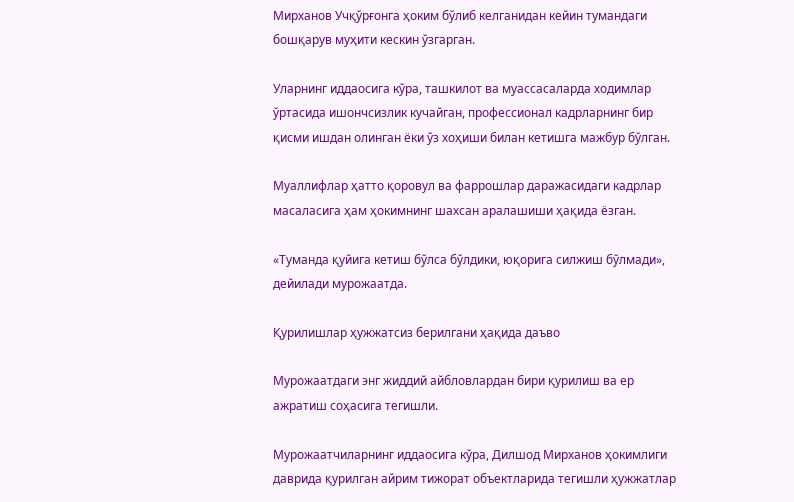Мирханов Учқўрғонга ҳоким бўлиб келганидан кейин тумандаги бошқарув муҳити кескин ўзгарган.

Уларнинг иддаосига кўра, ташкилот ва муассасаларда ходимлар ўртасида ишончсизлик кучайган, профессионал кадрларнинг бир қисми ишдан олинган ёки ўз хоҳиши билан кетишга мажбур бўлган.

Муаллифлар ҳатто қоровул ва фаррошлар даражасидаги кадрлар масаласига ҳам ҳокимнинг шахсан аралашиши ҳақида ёзган.

«Туманда қуйига кетиш бўлса бўлдики, юқорига силжиш бўлмади», дейилади мурожаатда.

Қурилишлар ҳужжатсиз берилгани ҳақида даъво

Мурожаатдаги энг жиддий айбловлардан бири қурилиш ва ер ажратиш соҳасига тегишли.

Мурожаатчиларнинг иддаосига кўра, Дилшод Мирханов ҳокимлиги даврида қурилган айрим тижорат объектларида тегишли ҳужжатлар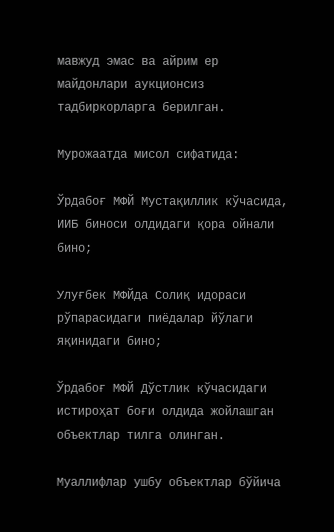мавжуд эмас ва айрим ер майдонлари аукционсиз тадбиркорларга берилган.

Мурожаатда мисол сифатида:

Ўрдабоғ МФЙ Мустақиллик кўчасида, ИИБ биноси олдидаги қора ойнали бино;

Улуғбек МФЙда Солиқ идораси рўпарасидаги пиёдалар йўлаги яқинидаги бино;

Ўрдабоғ МФЙ Дўстлик кўчасидаги истироҳат боғи олдида жойлашган объектлар тилга олинган.

Муаллифлар ушбу объектлар бўйича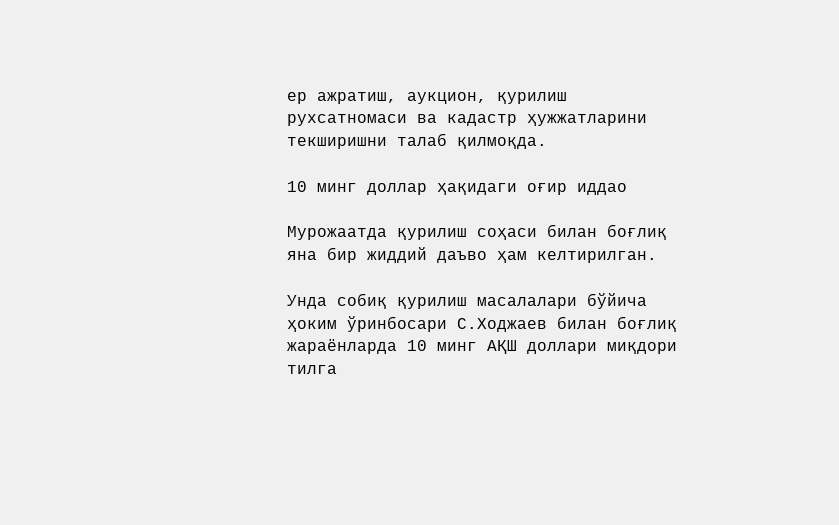ер ажратиш, аукцион, қурилиш рухсатномаси ва кадастр ҳужжатларини текширишни талаб қилмоқда.

10 минг доллар ҳақидаги оғир иддао

Мурожаатда қурилиш соҳаси билан боғлиқ яна бир жиддий даъво ҳам келтирилган.

Унда собиқ қурилиш масалалари бўйича ҳоким ўринбосари С.Ходжаев билан боғлиқ жараёнларда 10 минг АҚШ доллари миқдори тилга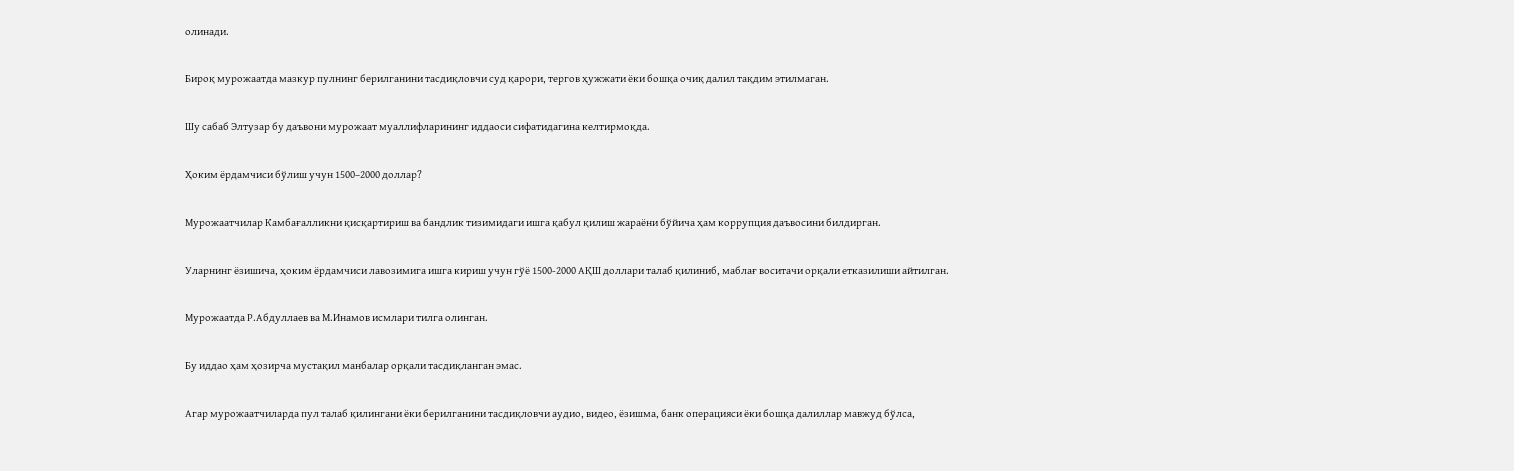олинади.

Бироқ мурожаатда мазкур пулнинг берилганини тасдиқловчи суд қарори, тергов ҳужжати ёки бошқа очиқ далил тақдим этилмаган.

Шу сабаб Элтузар бу даъвони мурожаат муаллифларининг иддаоси сифатидагина келтирмоқда.

Ҳоким ёрдамчиси бўлиш учун 1500–2000 доллар?

Мурожаатчилар Камбағалликни қисқартириш ва бандлик тизимидаги ишга қабул қилиш жараёни бўйича ҳам коррупция даъвосини билдирган.

Уларнинг ёзишича, ҳоким ёрдамчиси лавозимига ишга кириш учун гўё 1500-2000 АҚШ доллари талаб қилиниб, маблағ воситачи орқали етказилиши айтилган.

Мурожаатда Р.Абдуллаев ва М.Инамов исмлари тилга олинган.

Бу иддао ҳам ҳозирча мустақил манбалар орқали тасдиқланган эмас.

Агар мурожаатчиларда пул талаб қилингани ёки берилганини тасдиқловчи аудио, видео, ёзишма, банк операцияси ёки бошқа далиллар мавжуд бўлса,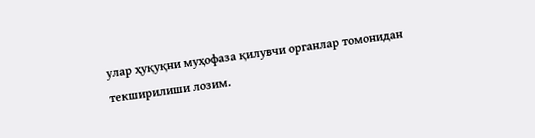улар ҳуқуқни муҳофаза қилувчи органлар томонидан текширилиши лозим.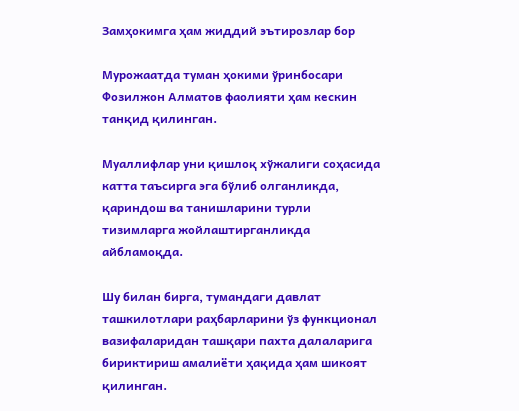Замҳокимга ҳам жиддий эътирозлар бор

Мурожаатда туман ҳокими ўринбосари Фозилжон Алматов фаолияти ҳам кескин танқид қилинган.

Муаллифлар уни қишлоқ хўжалиги соҳасида катта таъсирга эга бўлиб олганликда, қариндош ва танишларини турли тизимларга жойлаштирганликда айбламоқда.

Шу билан бирга, тумандаги давлат ташкилотлари раҳбарларини ўз функционал вазифаларидан ташқари пахта далаларига бириктириш амалиёти ҳақида ҳам шикоят қилинган.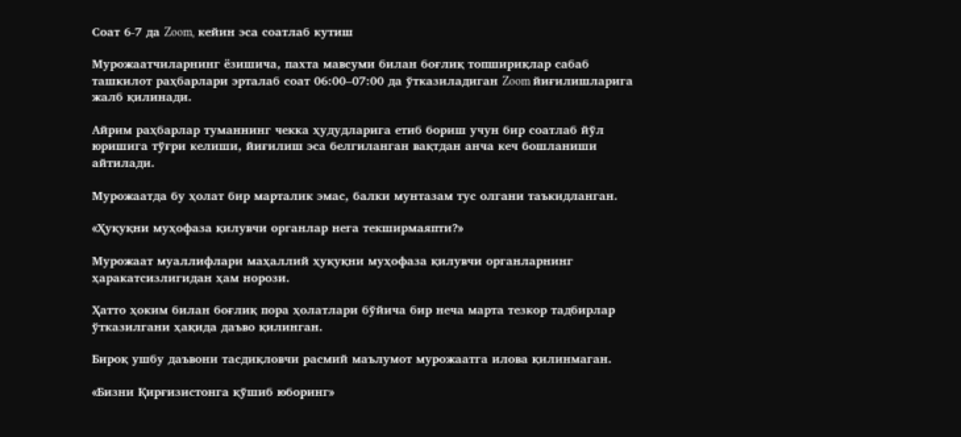Соат 6-7 да Zoom, кейин эса соатлаб кутиш

Мурожаатчиларнинг ёзишича, пахта мавсуми билан боғлиқ топшириқлар сабаб ташкилот раҳбарлари эрталаб соат 06:00–07:00 да ўтказиладиган Zoom йиғилишларига жалб қилинади.

Айрим раҳбарлар туманнинг чекка ҳудудларига етиб бориш учун бир соатлаб йўл юришига тўғри келиши, йиғилиш эса белгиланган вақтдан анча кеч бошланиши айтилади.

Мурожаатда бу ҳолат бир марталик эмас, балки мунтазам тус олгани таъкидланган.

«Ҳуқуқни муҳофаза қилувчи органлар нега текширмаяпти?»

Мурожаат муаллифлари маҳаллий ҳуқуқни муҳофаза қилувчи органларнинг ҳаракатсизлигидан ҳам норози.

Ҳатто ҳоким билан боғлиқ пора ҳолатлари бўйича бир неча марта тезкор тадбирлар ўтказилгани ҳақида даъво қилинган.

Бироқ ушбу даъвони тасдиқловчи расмий маълумот мурожаатга илова қилинмаган.

«Бизни Қирғизистонга қўшиб юборинг»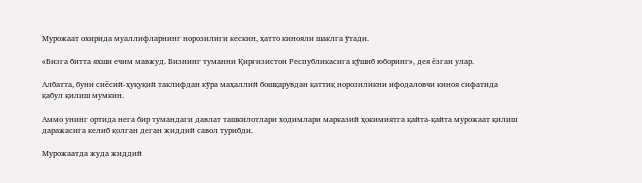Мурожаат охирида муаллифларнинг норозилиги кескин, ҳатто кинояли шаклга ўтади.

«Бизга битта яхши ечим мавжуд. Бизнинг туманни Қирғизистон Республикасига қўшиб юборинг», дея ёзган улар.

Албатта, буни сиёсий-ҳуқуқий таклифдан кўра маҳаллий бошқарувдан қаттиқ норозиликни ифодаловчи киноя сифатида қабул қилиш мумкин.

Аммо унинг ортида нега бир тумандаги давлат ташкилотлари ходимлари марказий ҳокимиятга қайта-қайта мурожаат қилиш даражасига келиб қолган деган жиддий савол турибди.

Мурожаатда жуда жиддий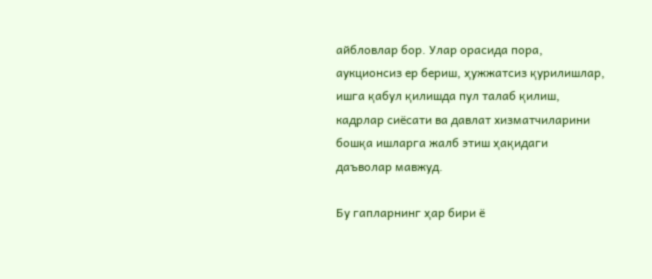айбловлар бор. Улар орасида пора, аукционсиз ер бериш, ҳужжатсиз қурилишлар, ишга қабул қилишда пул талаб қилиш, кадрлар сиёсати ва давлат хизматчиларини бошқа ишларга жалб этиш ҳақидаги даъволар мавжуд.

Бу гапларнинг ҳар бири ё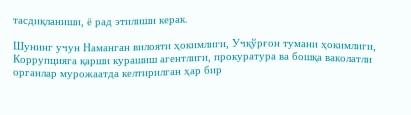тасдиқланиши, ё рад этилиши керак.

Шунинг учун Наманган вилояти ҳокимлиги, Учқўрғон тумани ҳокимлиги, Коррупцияга қарши курашиш агентлиги, прокуратура ва бошқа ваколатли органлар мурожаатда келтирилган ҳар бир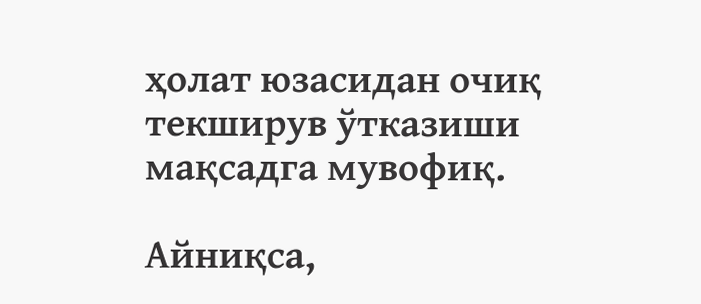ҳолат юзасидан очиқ текширув ўтказиши мақсадга мувофиқ.

Айниқса,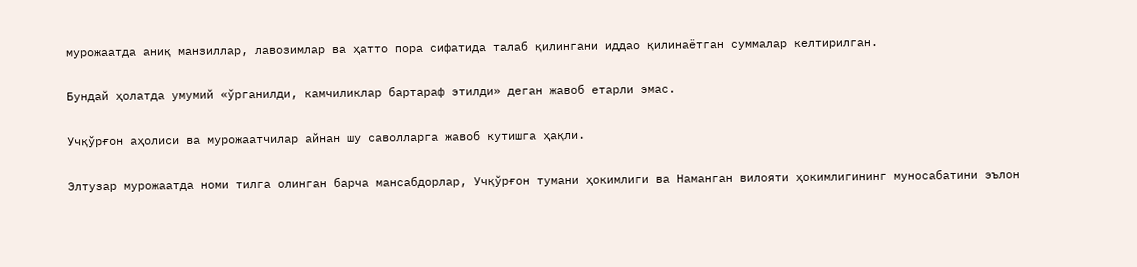мурожаатда аниқ манзиллар, лавозимлар ва ҳатто пора сифатида талаб қилингани иддао қилинаётган суммалар келтирилган.

Бундай ҳолатда умумий «ўрганилди, камчиликлар бартараф этилди» деган жавоб етарли эмас.

Учқўрғон аҳолиси ва мурожаатчилар айнан шу саволларга жавоб кутишга ҳақли.

Элтузар мурожаатда номи тилга олинган барча мансабдорлар, Учқўрғон тумани ҳокимлиги ва Наманган вилояти ҳокимлигининг муносабатини эълон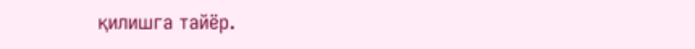қилишга тайёр.